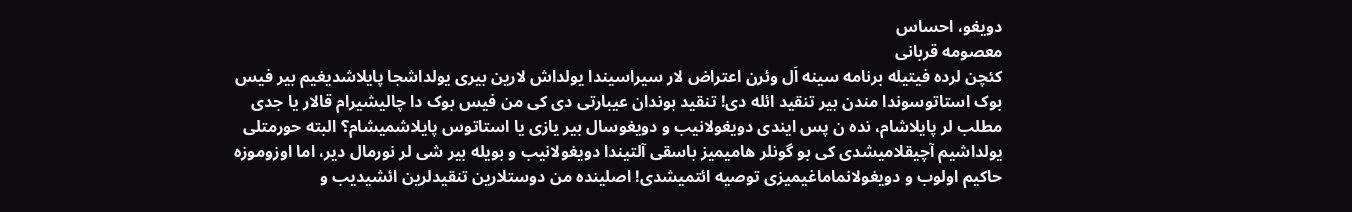دویغو، احساس
معصومه قربانی
کئچن لرده فیتیله برنامه سینه اَل وئرن اعتراض لار سیراسیندا یولداش لارین بیرى یولداشجا پایلاشدیغیم بیر فیس بوک استاتوسوندا مندن بیر تنقید ائله دی! تنقید بوندان عیبارتى دی کى من فیس بوک دا چالیشیرام قالار یا جدى مطلب لر پایلاشام، نده ن پس ایندى دویغولانیب و دویغوسال بیر یازى یا استاتوس پایلاشمیشام؟ البته حورمتلى یولداشیم آچیقلامیشدى کى بو گونلر هامیمیز باسقى آلتیندا دویغولانیب و بویله بیر شى لر نورمال دیر، اما اوزوموزه حاکیم اولوب و دویغولانماماغیمیزى توصیه ائتمیشدى! اصلینده من دوستلارین تنقیدلرین ائشیدیب و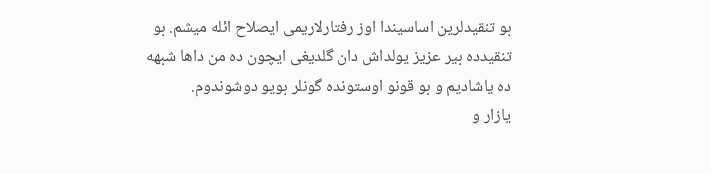بو تنقیدلرین اساسیندا اوز رفتارلاریمى ایصلاح ائله میشم. بو تنقیدده بیر عزیز یولداش دان گلدیغى ایچون ده من داها شبهه ده یاشادیم و بو قونو اوستونده گونلر بویو دوشوندوم.
یازار و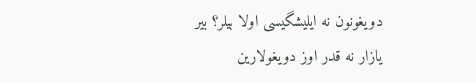دویغونون نه ایلیشگیسى اولا بیلر؟ بیر یازار نه قدر اوز دویغولارین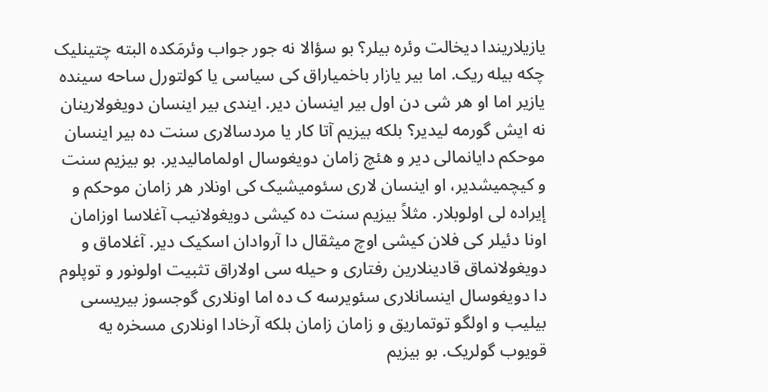یازیلاریندا دیخالت وئره بیلر؟ بو سؤالا نه جور جواب وئرمَکده البته چتینلیک چکه بیله ریک. اما بیر یازار باخمیاراق کى سیاسى یا کولتورل ساحه سینده یازیر اما او هر شى دن اول بیر اینسان دیر. ایندى بیر اینسان دویغولارینان نه ایش گورمه لیدیر؟ بلکه بیزیم آتا کار یا مردسالارى سنت ده بیر اینسان موحکم دایانمالى دیر و هئچ زامان دویغوسال اولمامالیدیر. بو بیزیم سنت و کیچمیشدیر، او اینسان لارى سئومیشیک کى اونلار هر زامان موحکم و إیراده لى اولوبلار. مثلاً بیزیم سنت ده کیشى دویغولانیب آغلاسا اوزامان اونا دئیلر کى فلان کیشى اوچ میثقال دا آروادان اسکیک دیر. آغلاماق و دویغولانماق قادینلارین رفتارى و حیله سى اولاراق تثبیت اولونور و توپلوم دا دویغوسال اینسانلارى سئویرسه ک ده اما اونلارى گوجسوز بیریسىى بیلیب و اولگو توتماریق و زامان زامان بلکه آرخادا اونلارى مسخره یه قویوب گولریک. بو بیزیم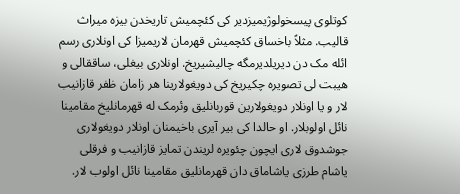کوتلوى پیسخولوژیمیزدیر کى کئچمیش تاریخدن بیزه میراث قالیب. مثلاً باخساق کئچمیش قهرمان لاریمیزا کى اونلارى رسم ائله مک دن دیریلدیرمگه چالیشیریخ. اونلارى بیغلى، ساققالى و هیبت لى تصویره چکیریخ کى دویغولارینا هر زامان ظفر قازانیب لار و یا اونلار دویغولارین قوربانلیق وئرمک له قهرمانلیخ مقامینا نائل اولوبلار. او حالدا کى بیر آیرى باخیمنان اونلار دویغولارى جوشدوق لارى ایچون چئویره لریندن تمایز قازانیب و فرقلى یاشام طرزى یاشاماق دان قهرمانلیق مقامینا نائل اولوب لار.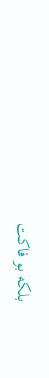بلکه بو فاکت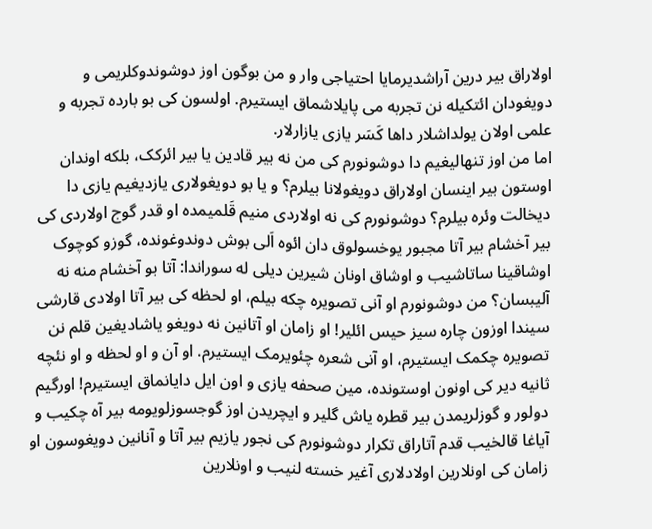اولاراق بیر درین آراشدیرمایا احتیاجى وار و من بوگون اوز دوشوندوکلریمى و دویغودان ائتکیله نن تجربه مى پایلاشماق ایستیرم. اولسون کى بو بارده تجربه و علمى اولان یولداشلار داها کَسَر یازى یازارلار.
اما من اوز تنهالیغیم دا دوشونورم کى من نه بیر قادین یا بیر ائرکک، بلکه اوندان اوستون بیر اینسان اولاراق دویغولانا بیلرم؟ و یا بو دویغولارى یازدیغیم یازى دا دیخالت وئره بیلرم؟ دوشونورم کى نه اولاردى منیم قَلمیمده او قدر گوج اولاردى کى بیر آخشام بیر آتا مجبور یوخسولوق دان ائوه اَلى بوش دوندوغونده، گوزو کوچوک اوشاقینا ساتاشیب و اوشاق اونان شیرین دیلی له سوراندا: آتا بو آخشام منه نه آلیبسان؟ من دوشونورم او آنى تصویره چکه بیلم، او لحظه کى بیر آتا اولادى قارشى سیندا اوزون چاره سیز حیس ائلیر! او زامان او آتانین نه دویغو یاشادیغین قلم نن تصویره چکمک ایستیرم، او آنى شعره چئویرمک ایستیرم. او آن و او لحظه و او نئچه ثانیه دیر کى اونون اوستونده، مین صحفه یازى و اون ایل دایانماق ایستیرم! اورگیم دولور و گوزلریمدن بیر قطره یاش گلیر و ایچریدن اوز گوجسوزلویومه بیر آه چکیب و آیاغا قالخیب قدم آتاراق تکرار دوشونورم کى نجور یازیم بیر آتا و آنانین دویغوسون او زامان کى اونلارین اولادلارى آغیر خسته لنیب و اونلارین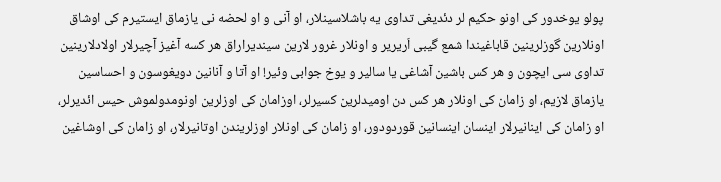پولو یوخدور کى اونو حکیم لر دئدیغى تداوى یه باشلاسینلار، او آنى و او لحضه نى یازماق ایستیرم کى اوشاق اونلارین گوزلرینین قاباغیندا شمع گیبى اَریریر و اونلار غرور لارین سیندیراراق هر کسه آغیز آچیرلار اولادلارینین تداوى سى ایچون و هر کس باشین آشاغى یا سالیر و یوخ جوابى وئیر! او آتا و آنانین دویغوسون و احساسین یازماق لازیم، او زامان کى اونلار هر کس دن اومیدلرین کسیرلر، اوزامان کى اوزلرین اونومدولموش حیس ائدیرلر، او زامان کى اینانیرلار اینسان اینسانین قوردودور، او زامان کى اونلار اوزلریندن اوتانیرلار، او زامان کى اوشاغین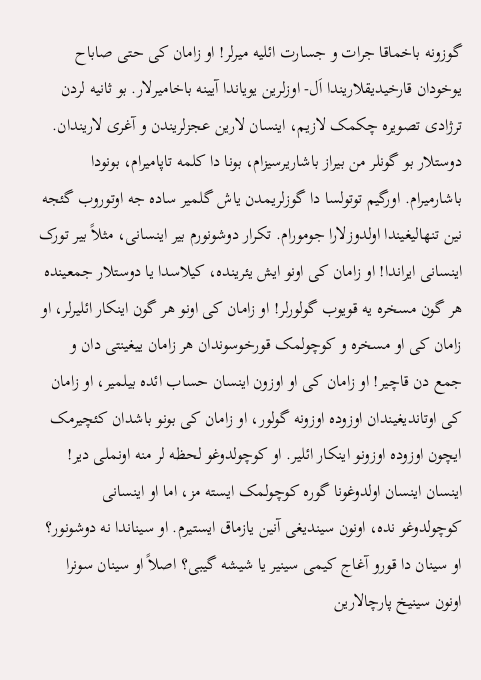گوزونه باخماقا جرات و جسارت ائلیه میرلر! او زامان کى حتى صاباح یوخودان قارخیدیقلاریندا اَل- اوزلرین یویاندا آیینه باخامیرلار. بو ثانیه لردن ترژادى تصویره چکمک لازیم، اینسان لارین عجزلریندن و آغری لاریندان. دوستلار بو گونلر من بیراز باشاریرسیزام، بونا دا کلمه تاپامیرام، بونودا باشارمیرام. اورگیم توتولسا دا گوزلریمدن یاش گلمیر ساده جه اوتوروب گئجه نین تنهالیغیندا اولدوزلارا جومورام. تکرار دوشونورم بیر اینسانى، مثلاً بیر تورک اینسانى ایراندا! او زامان کى اونو ایش یئرینده، کیلاسدا یا دوستلار جمعینده هر گون مسخره یه قویوب گولورلر! او زامان کى اونو هر گون اینکار ائلیرلر، او زامان کى او مسخره و کوچولمک قورخوسوندان هر زامان ییغینتى دان و جمع دن قاچیر! او زامان کى او اوزون اینسان حساب ائده بیلمیر، او زامان کى اوتاندیغیندان اوزوده اوزونه گولور، او زامان کى بونو باشدان کئچیرمک ایچون اوزوده اوزونو اینکار ائلیر. او کوچولدوغو لحظه لر منه اونملى دیر! اینسان اینسان اولدوغونا گوره کوچولمک ایسته مز، اما او اینسانى کوچولدوغو نده، اونون سیندیغى آنین یازماق ایستیرم. او سیناندا نه دوشونور؟ او سینان دا قورو آغاج کیمى سینیر یا شیشه گیبى؟ اصلاً او سینان سونرا اونون سینیخ پارچالارین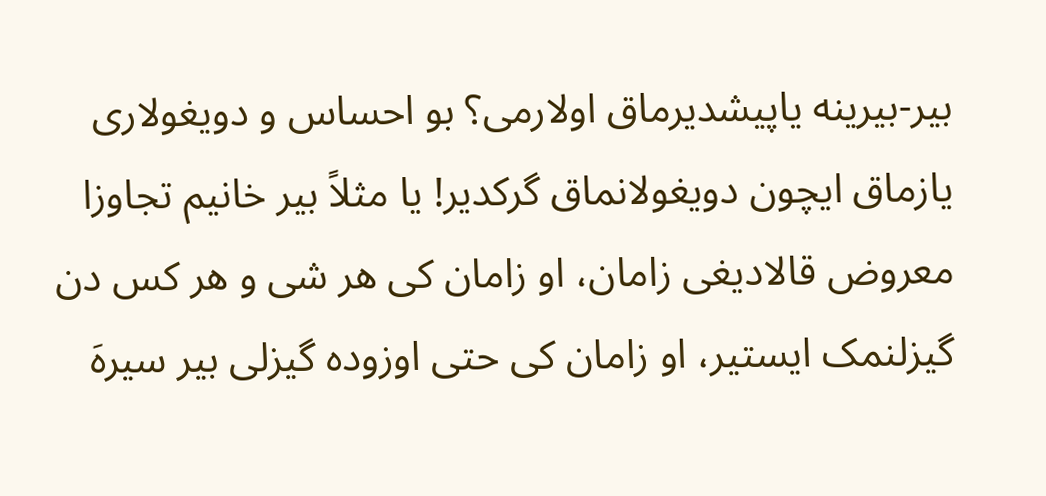بیر-بیرینه یاپیشدیرماق اولارمى؟ بو احساس و دویغولارى یازماق ایچون دویغولانماق گرکدیر! یا مثلاً بیر خانیم تجاوزا معروض قالادیغى زامان، او زامان کى هر شى و هر کس دن گیزلنمک ایستیر، او زامان کى حتى اوزوده گیزلى بیر سیرهَ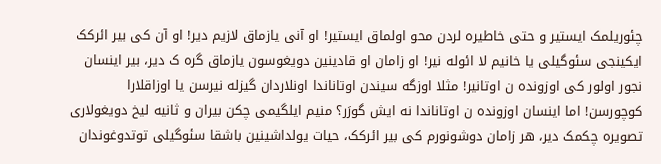چئوریلمک ایستیر و حتى خاطیره لردن محو اولماق ایستیر! او آنى یازماق لازیم دیر! او آن کى بیر ائرکک ایکینجى سئوگیلى یا خانیم لا ائوله نیر! او زامان او قادینین دویغوسون یازماق گره ک دیر، بیر اینسان نجور اولور کى اوزونده ن اوتانیر! مثلا اوزگه سیندن اوتاناندا اونلاردان گیزله نیرسن یا اوزاقلارا کوچورسن! اما اینسان اوزونده ن اوتاناندا نه ایش گورَر؟ منیم ایلگیمى چکن بیران و ثانیه لیخ دویغولارى تصویره چکمک دیر، هر زامان دوشونورم کى بیر ائرکک، حیات یولداشینین باشقا سئوگیلى توتدوغوندان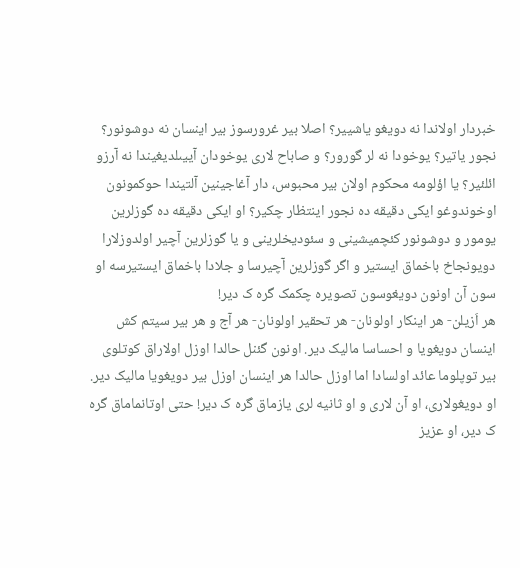خبردار اولاندا نه دویغو یاشییر؟ اصلا بیر غرورسوز بیر اینسان نه دوشونور؟ نجور یاتیر؟ یوخودا نه لر گورور؟ و صاباح لارى یوخودان آییىلدیغیندا نه آرزو ائلئیر؟ یا اؤلومه محکوم اولان بیر محبوس، دار آغاجینین آلتیندا حوکمونون اوخوندوغو ایکى دقیقه ده نجور اینتظار چکیر؟ او ایکى دقیقه ده گوزلرین یومور و دوشونور کئچمیشینى و سئودیخلرینى و یا گوزلرین آچیر اولدوزلارا دویونجاخ باخماق ایستیر و اگر گوزلرین آچیرسا و جلادا باخماق ایستیرسه او سون آن اونون دویغوسون تصویره چکمک گره ک دیر!
هر اَزیلن- هر اینکار اولونان- هر تحقیر اولونان- هر آج و هر بیر سیتم کش اینسان دویغویا و احساسا مالیک دیر. اونون گئنل حالدا اوزل اولاراق کوتلوى بیر توپلوما عائد اولسادا اما اوزل حالدا هر اینسان اوزل بیر دویغویا مالیک دیر. او دویغولارى، او آن لارى و او ثانیه لرى یازماق گره ک دیر! حتى اوتانماماق گره ک دیر، او عزیز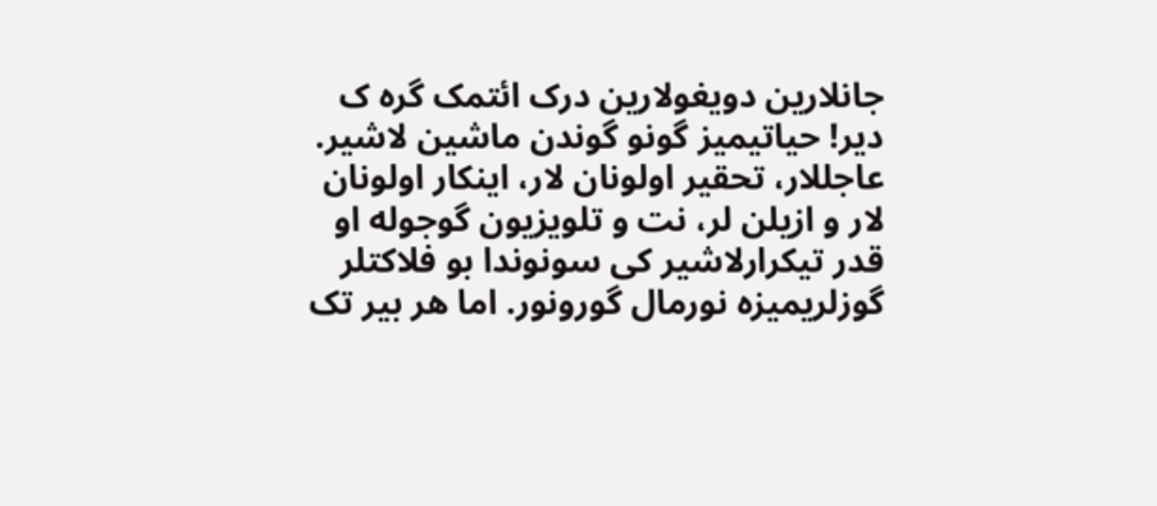جانلارین دویغولارین درک ائتمک گره ک دیر! حیاتیمیز گونو گوندن ماشین لاشیر. عاجللار، تحقیر اولونان لار، اینکار اولونان لار و ازیلن لر، نت و تلویزیون گوجوله او قدر تیکرارلاشیر کى سونوندا بو فلاکتلر گوزلریمیزه نورمال گورونور. اما هر بیر تک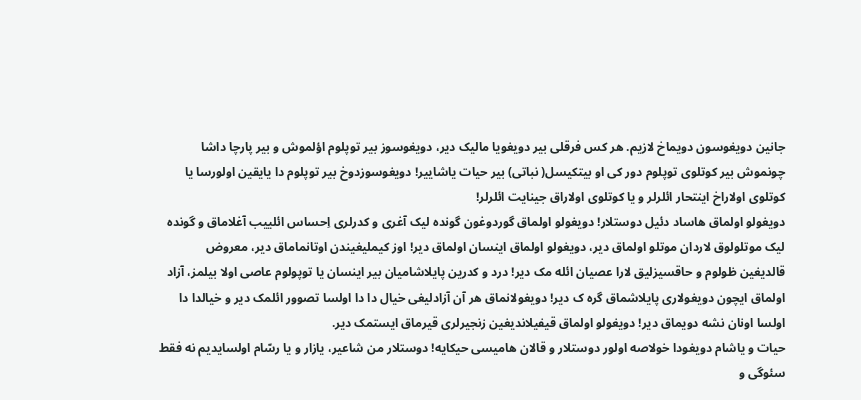جانین دویغوسون دویماخ لازیم. هر کس فرقلى بیر دویغویا مالیک دیر، دویغوسوز بیر توپلوم اؤلموش و بیر پارچا داشا چونموش بیر کوتلوى توپلوم دور کى او بیتکیسل( نباتى) بیر حیات یاشاییر! دویغوسوزدوخ بیر توپلوم دا یایقین اولورسا یا کوتلوى اولاراخ اینتحار ائلرلر و یا کوتلوى اولاراق جینایت ائلرلر!
دویغولو اولماق هاساد دئیل دوستلار! دویغولو اولماق گوردوغون گونده لیک آغرى و کدرلرى اِحساس ائلییب آغلاماق و گونده لیک موتلولوق لاردان موتلو اولماق دیر، دویغولو اولماق اینسان اولماق دیر! اوز کیملیغیندن اوتانماماق دیر، معروض قالدیغین ظولوم و حاقسیزلیق لارا عصیان ائله مک دیر! درد و کدرین پایلاشامیان بیر اینسان یا توپولوم عاصى اولا بیلمز، آزاد اولماق ایچون دویغولارى پایلاشماق گره ک دیر! دویغولانماق هر آن آزادلیغى خیال دا دا اولسا تصوور ائلمک دیر و خیالدا دا اولسا اونان نشه دویماق دیر! دویغولو اولماق قیفیلاندیغین زنجیرلرى قیرماق ایستمک دیر.
حیات و یاشام دویغودا خولاصه اولور دوستلار و قالان هامیسى حیکایه! دوستلار من شاعیر، یازار و یا رسّام اولسایدیم نه فقط سئوگى و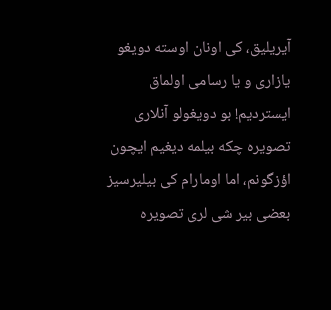آیریلیق، کى اونان اوسته دویغو یازارى و یا رسامى اولماق ایستردیم! بو دویغولو آنلارى تصویره چکه بیلمه دیغیم ایچون اؤزگونم، اما اومارام کى بیلیرسیز بعضى بیر شى لرى تصویره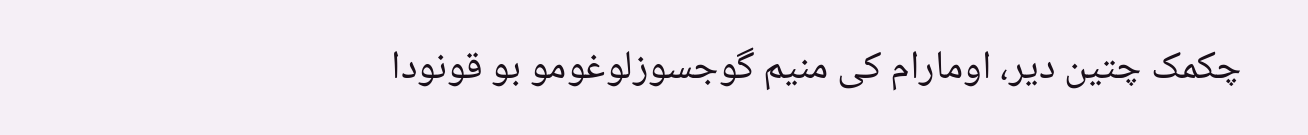چکمک چتین دیر، اومارام کى منیم گوجسوزلوغومو بو قونودا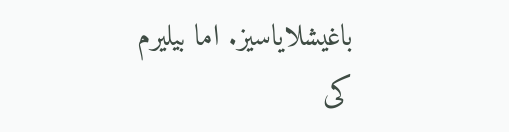باغیشلایاسیز. اما بیلیرم کى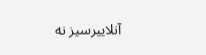آنلاییرسیز نه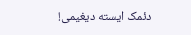دئمک ایسته دیغیمى!